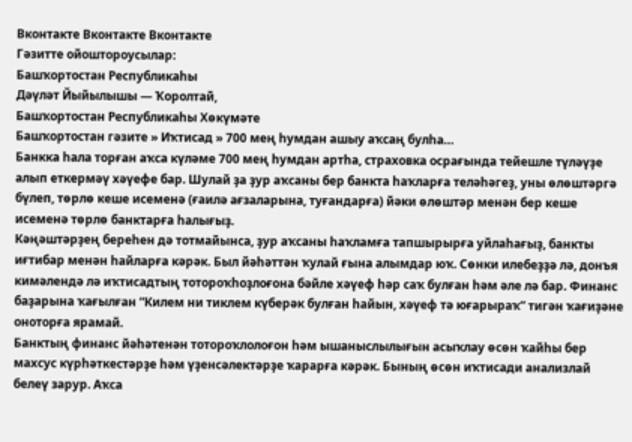Вконтакте Вконтакте Вконтакте
Гәзитте ойоштороусылар:
Башҡортостан Республикаһы
Дәүләт Йыйылышы — Ҡоролтай,
Башҡортостан Республикаһы Хөкүмәте
Башҡортостан гәзите » Иҡтисад » 700 мең һумдан ашыу аҡсаң булһа…
Банкка һала торған аҡса күләме 700 мең һумдан артһа, страховка осрағында тейешле түләүҙе алып еткермәү хәүефе бар. Шулай ҙа ҙур аҡсаны бер банкта һаҡларға теләһәгеҙ, уны өлөштәргә бүлеп, төрлө кеше исеменә (ғаилә ағзаларына, туғандарға) йәки өлөштәр менән бер кеше исеменә төрлө банктарға һалығыҙ.
Кәңәштәрҙең береһен дә тотмайынса, ҙур аҡсаны һаҡламға тапшырырға уйлаһағыҙ, банкты иғтибар менән һайларға кәрәк. Был йәһәттән ҡулай ғына алымдар юҡ. Сөнки илебеҙҙә лә, донъя кимәлендә лә иҡтисадтың тотороҡһоҙлоғона бәйле хәүеф һәр саҡ булған һәм әле лә бар. Финанс баҙарына ҡағылған “Килем ни тиклем күберәк булған һайын, хәүеф тә юғарыраҡ” тигән ҡағиҙәне оноторға ярамай.
Банктың финанс йәһәтенән тотороҡлолоғон һәм ышаныслылығын асыҡлау өсөн ҡайһы бер махсус күрһәткестәрҙе һәм үҙенсәлектәрҙе ҡарарға кәрәк. Бының өсөн иҡтисади анализлай белеү зарур. Аҡса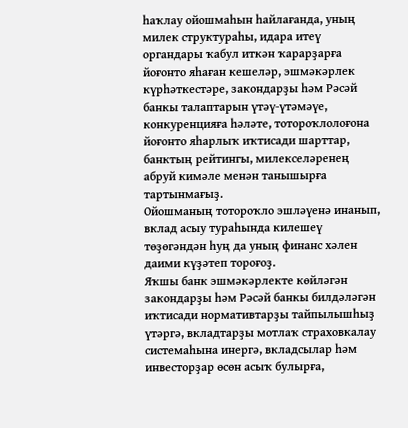һаҡлау ойошмаһын һайлағанда, уның милек структураһы, идара итеү органдары ҡабул иткән ҡарарҙарға йоғонто яһаған кешеләр, эшмәкәрлек күрһәткестәре, закондарҙы һәм Рәсәй банкы талаптарын үтәү-үтәмәүе, конкуренцияға һәләте, тотороҡлолоғона йоғонто яһарлыҡ иҡтисади шарттар, банктың рейтингы, милекселәренең абруй кимәле менән танышырға тартынмағыҙ.
Ойошманың тотороҡло эшләүенә инанып, вклад асыу тураһында килешеү төҙөгәндән һуң да уның финанс хәлен даими күҙәтеп тороғоҙ.
Яҡшы банк эшмәкәрлекте көйләгән закондарҙы һәм Рәсәй банкы билдәләгән иҡтисади нормативтарҙы тайпылышһыҙ үтәргә, вкладтарҙы мотлаҡ страховкалау системаһына инергә, вкладсылар һәм инвесторҙар өсөн асыҡ булырға,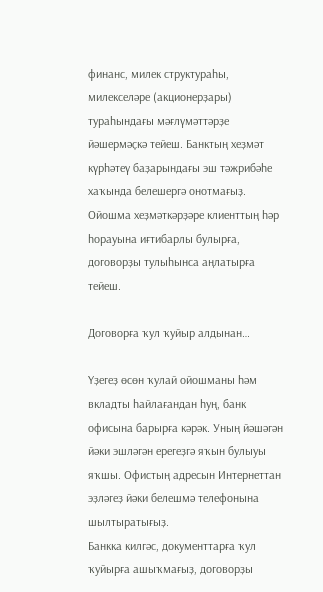финанс, милек структураһы, милекселәре (акционерҙары) тураһындағы мәғлүмәттәрҙе йәшермәҫкә тейеш. Банктың хеҙмәт күрһәтеү баҙарындағы эш тәжрибәһе хаҡында белешергә онотмағыҙ. Ойошма хеҙмәткәрҙәре клиенттың һәр һорауына иғтибарлы булырға, договорҙы тулыһынса аңлатырға тейеш.

Договорға ҡул ҡуйыр алдынан…

Үҙегеҙ өсөн ҡулай ойошманы һәм вкладты һайлағандан һуң, банк офисына барырға кәрәк. Уның йәшәгән йәки эшләгән ерегеҙгә яҡын булыуы яҡшы. Офистың адресын Интернеттан эҙләгеҙ йәки белешмә телефонына шылтыратығыҙ.
Банкка килгәс, документтарға ҡул ҡуйырға ашыҡмағыҙ, договорҙы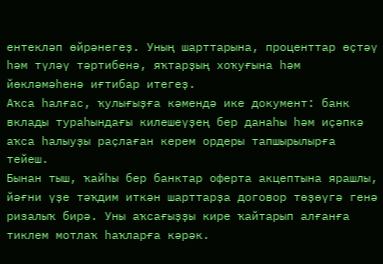ентекләп өйрәнегеҙ. Уның шарттарына, проценттар өҫтәү һәм түләү тәртибенә, яҡтарҙың хоҡуғына һәм йөкләмәһенә иғтибар итегеҙ.
Аҡса һалғас, ҡулығыҙға кәмендә ике документ: банк вклады тураһындағы килешеүҙең бер данаһы һәм иҫәпкә аҡса һалыуҙы раҫлаған керем ордеры тапшырылырға тейеш.
Бынан тыш, ҡайһы бер банктар оферта акцептына ярашлы, йәғни үҙе тәҡдим иткән шарттарҙа договор төҙөүгә генә ризалыҡ бирә. Уны аҡсағыҙҙы кире ҡайтарып алғанға тиклем мотлаҡ һаҡларға кәрәк.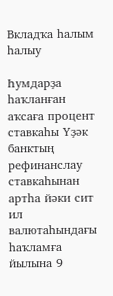Вкладҡа һалым һалыу

Һумдарҙа һаҡланған аҡсаға процент ставкаһы Үҙәк банктың рефинанслау ставкаһынан артһа йәки сит ил валютаһындағы һаҡламға йылына 9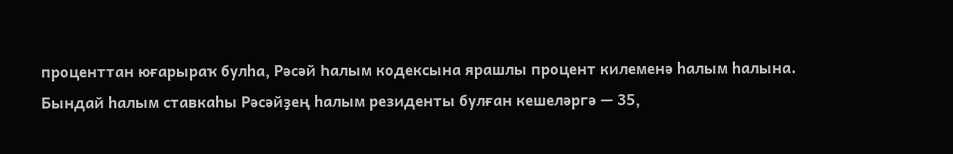проценттан юғарыраҡ булһа, Рәсәй Һалым кодексына ярашлы процент килеменә һалым һалына.
Бындай һалым ставкаһы Рәсәйҙең һалым резиденты булған кешеләргә — 35,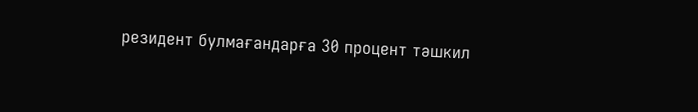резидент булмағандарға 30 процент тәшкил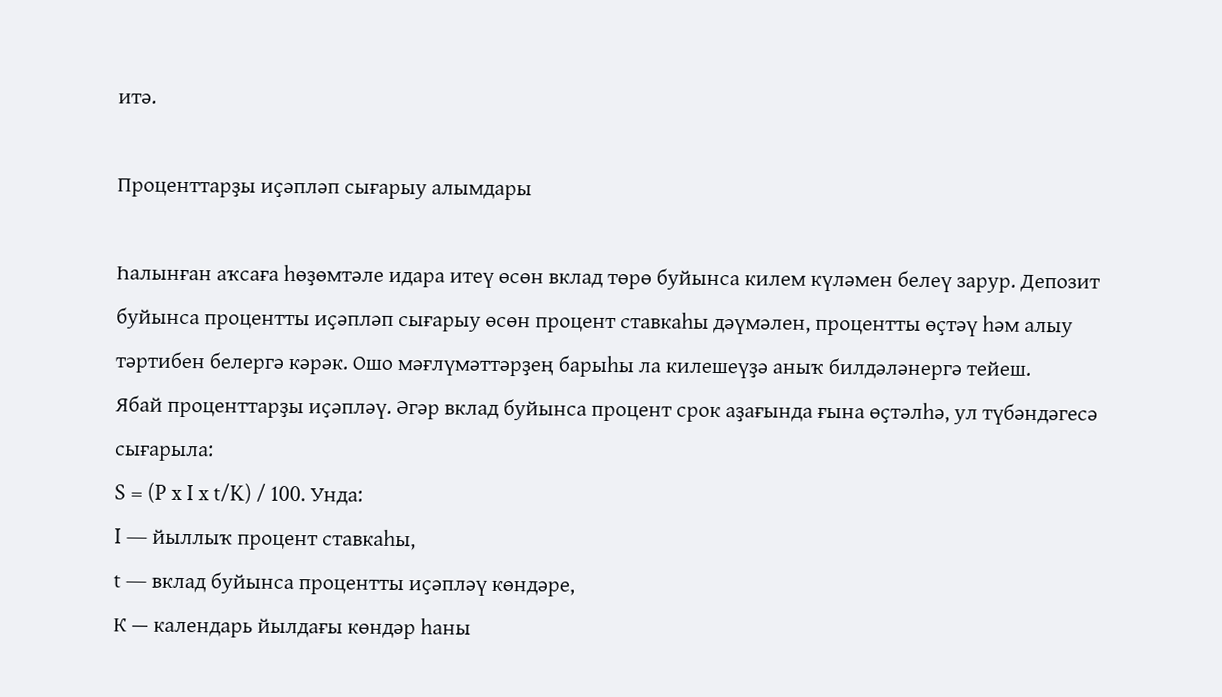итә.

Проценттарҙы иҫәпләп сығарыу алымдары

Һалынған аҡсаға һөҙөмтәле идара итеү өсөн вклад төрө буйынса килем күләмен белеү зарур. Депозит буйынса процентты иҫәпләп сығарыу өсөн процент ставкаһы дәүмәлен, процентты өҫтәү һәм алыу тәртибен белергә кәрәк. Ошо мәғлүмәттәрҙең барыһы ла килешеүҙә аныҡ билдәләнергә тейеш.
Ябай проценттарҙы иҫәпләү. Әгәр вклад буйынса процент срок аҙағында ғына өҫтәлһә, ул түбәндәгесә сығарыла:
S = (P x I x t/K) / 100. Унда:
I — йыллыҡ процент ставкаһы,
t — вклад буйынса процентты иҫәпләү көндәре,
К — календарь йылдағы көндәр һаны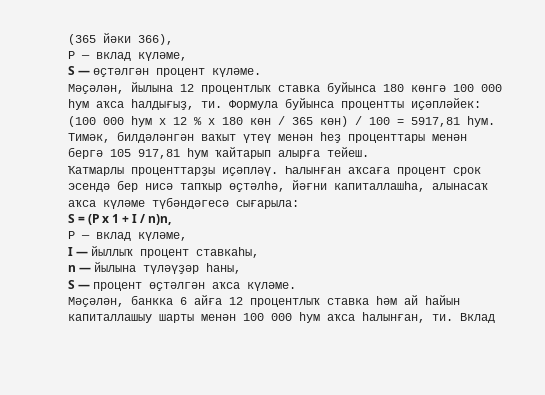(365 йәки 366),
Р — вклад күләме,
S — өҫтәлгән процент күләме.
Мәҫәлән, йылына 12 процентлыҡ ставка буйынса 180 көнгә 100 000 һум аҡса һалдығыҙ, ти. Формула буйынса процентты иҫәпләйек: (100 000 һум х 12 % х 180 көн / 365 көн) / 100 = 5917,81 һум. Тимәк, билдәләнгән ваҡыт үтеү менән һеҙ проценттары менән бергә 105 917,81 һум ҡайтарып алырға тейеш.
Ҡатмарлы проценттарҙы иҫәпләү. Һалынған аҡсаға процент срок эсендә бер нисә тапҡыр өҫтәлһә, йәғни капиталлашһа, алынасаҡ аҡса күләме түбәндәгесә сығарыла:
S = (P x 1 + I / n)n,
Р — вклад күләме,
I — йыллыҡ процент ставкаһы,
n — йылына түләүҙәр һаны,
S — процент өҫтәлгән аҡса күләме.
Мәҫәлән, банкка 6 айға 12 процентлыҡ ставка һәм ай һайын капиталлашыу шарты менән 100 000 һум аҡса һалынған, ти. Вклад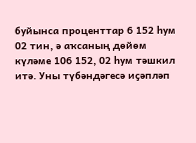буйынса проценттар 6 152 һум 02 тин, ә аҡсаның дөйөм күләме 106 152, 02 һум тәшкил итә. Уны түбәндәгесә иҫәпләп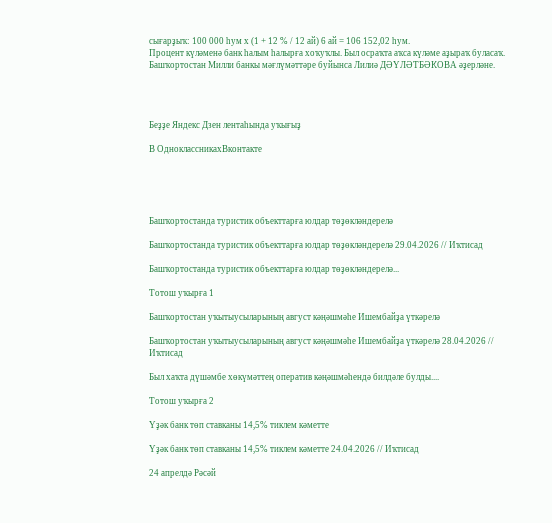сығарҙыҡ: 100 000 һум х (1 + 12 % / 12 ай) 6 ай = 106 152,02 һум.
Процент күләменә банк һалым һалырға хоҡуҡлы. Был осраҡта аҡса күләме аҙыраҡ буласаҡ.
Башҡортостан Милли банкы мәғлүмәттәре буйынса Лилиә ДӘҮЛӘТБӘКОВА әҙерләне.




Беҙҙе Яндекс Дзен лентаһында уҡығыҙ

В ОдноклассникахВконтакте





Башҡортостанда туристик объекттарға юлдар төҙөкләндерелә

Башҡортостанда туристик объекттарға юлдар төҙөкләндерелә 29.04.2026 // Иҡтисад

Башҡортостанда туристик объекттарға юлдар төҙөкләндерелә...

Тотош уҡырға 1

Башҡортостан уҡытыусыларының август кәңәшмәһе Ишембайҙа үткәрелә

Башҡортостан уҡытыусыларының август кәңәшмәһе Ишембайҙа үткәрелә 28.04.2026 // Иҡтисад

Был хаҡта дүшәмбе хөкүмәттең оператив кәңәшмәһендә билдәле булды....

Тотош уҡырға 2

Үҙәк банк төп ставканы 14,5% тиклем кәметте

Үҙәк банк төп ставканы 14,5% тиклем кәметте 24.04.2026 // Иҡтисад

24 апрелдә Рәсәй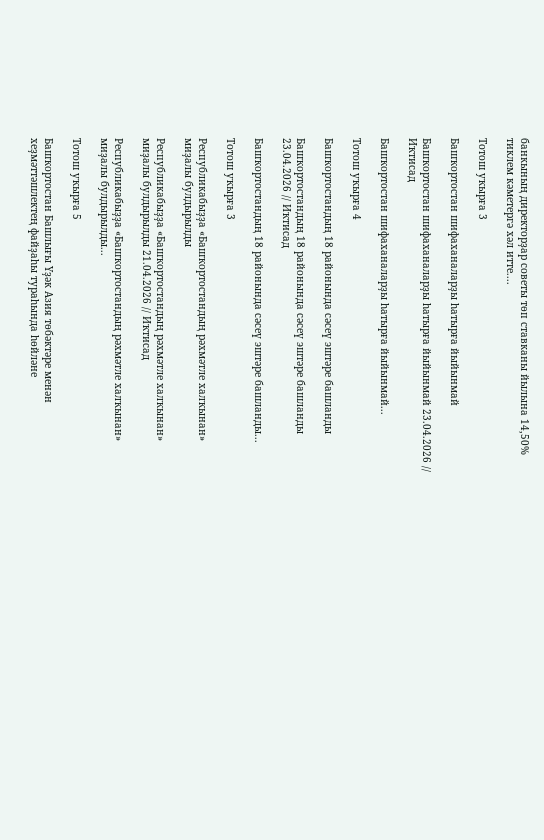банкының директорҙар советы төп ставканы йылына 14,50% тиклем кәметергә хәл итте....

Тотош уҡырға 3

Башҡортостан шифаханаларҙы һатырға йыйынмай

Башҡортостан шифаханаларҙы һатырға йыйынмай 23.04.2026 // Иҡтисад

Башҡортостан шифаханаларҙы һатырға йыйынмай...

Тотош уҡырға 4

Башҡортостандың 18 районында сәсеү эштәре башланды

Башҡортостандың 18 районында сәсеү эштәре башланды 23.04.2026 // Иҡтисад

Башҡортостандың 18 районында сәсеү эштәре башланды...

Тотош уҡырға 3

Республикабыҙҙа «Башҡортостандың рәхмәтле халҡынан» миҙалы булдырылды

Республикабыҙҙа «Башҡортостандың рәхмәтле халҡынан» миҙалы булдырылды 21.04.2026 // Иҡтисад

Республикабыҙҙа «Башҡортостандың рәхмәтле халҡынан» миҙалы булдырылды...

Тотош уҡырға 5

Башҡортостан Башлығы Үҙәк Азия төбәктәре менән хеҙмәттәшлектең файҙаһы тураһында һөйләне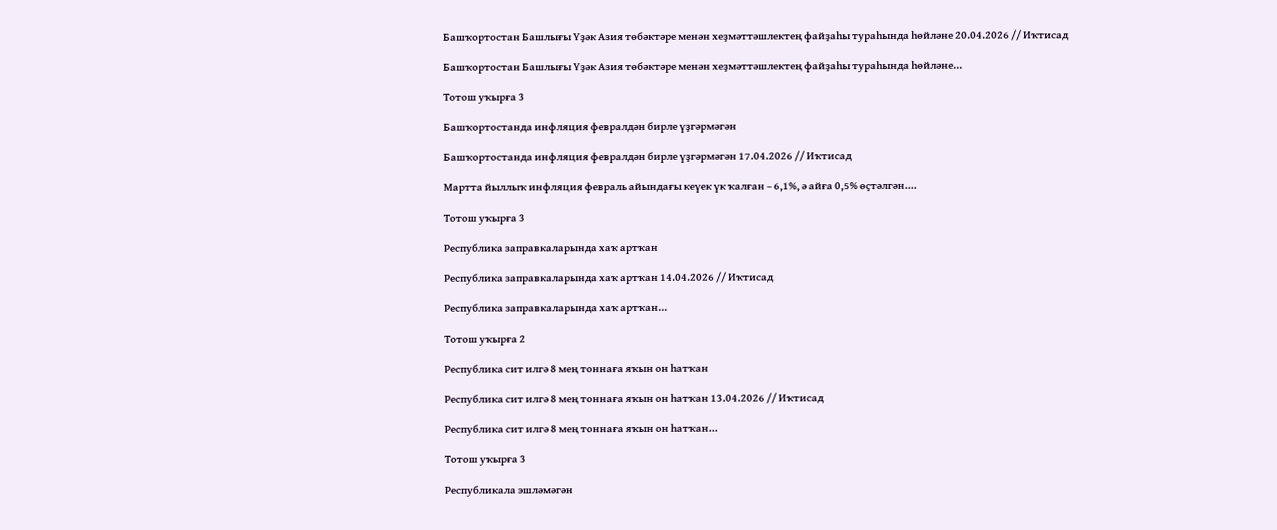Башҡортостан Башлығы Үҙәк Азия төбәктәре менән хеҙмәттәшлектең файҙаһы тураһында һөйләне 20.04.2026 // Иҡтисад

Башҡортостан Башлығы Үҙәк Азия төбәктәре менән хеҙмәттәшлектең файҙаһы тураһында һөйләне...

Тотош уҡырға 3

Башҡортостанда инфляция февралдән бирле үҙгәрмәгән

Башҡортостанда инфляция февралдән бирле үҙгәрмәгән 17.04.2026 // Иҡтисад

Мартта йыллыҡ инфляция февраль айындағы кеүек үк ҡалған – 6,1%, ә айға 0,5% өҫтәлгән....

Тотош уҡырға 3

Республика заправкаларында хаҡ артҡан

Республика заправкаларында хаҡ артҡан 14.04.2026 // Иҡтисад

Республика заправкаларында хаҡ артҡан...

Тотош уҡырға 2

Республика сит илгә 8 мең тоннаға яҡын он һатҡан

Республика сит илгә 8 мең тоннаға яҡын он һатҡан 13.04.2026 // Иҡтисад

Республика сит илгә 8 мең тоннаға яҡын он һатҡан...

Тотош уҡырға 3

Республикала эшләмәгән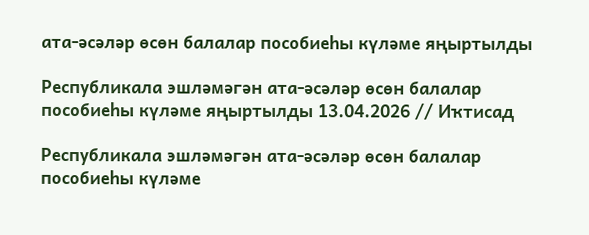ата-әсәләр өсөн балалар пособиеһы күләме яңыртылды

Республикала эшләмәгән ата-әсәләр өсөн балалар пособиеһы күләме яңыртылды 13.04.2026 // Иҡтисад

Республикала эшләмәгән ата-әсәләр өсөн балалар пособиеһы күләме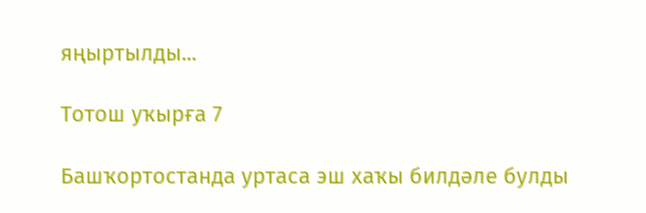яңыртылды...

Тотош уҡырға 7

Башҡортостанда уртаса эш хаҡы билдәле булды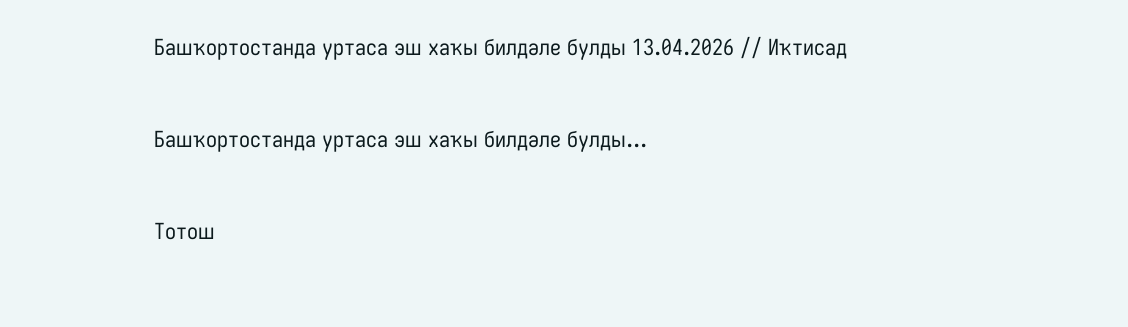Башҡортостанда уртаса эш хаҡы билдәле булды 13.04.2026 // Иҡтисад

Башҡортостанда уртаса эш хаҡы билдәле булды...

Тотош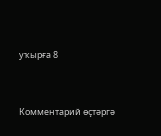уҡырға 8


Комментарий өҫтәргә